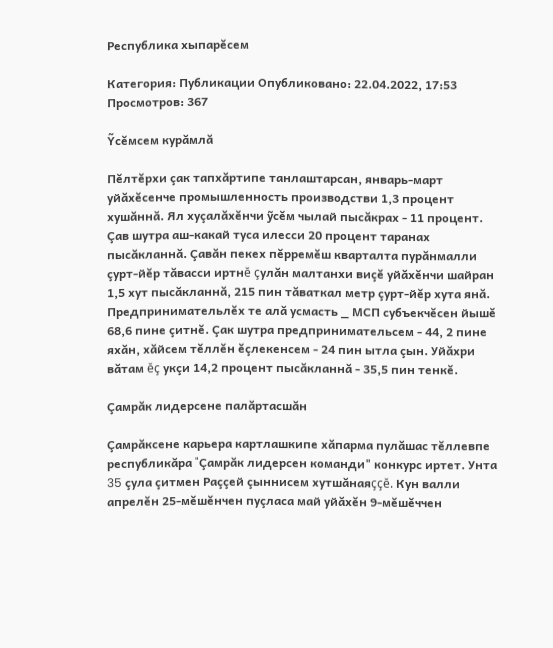Республика хыпарĕсем

Категория: Публикации Опубликовано: 22.04.2022, 17:53 Просмотров: 367

Ỹсĕмсем курăмлă

Пĕлтĕрхи çак тапхăртипе танлаштарсан, январь-март уйăхĕсенче промышленность производстви 1,3 процент хушăннă. Ял хуçалăхĕнчи ỹсĕм чылай пысăкрах - 11 процент. Çав шутра аш-какай туса илесси 20 процент таранах пысăкланнă. Çавăн пекех пĕрремĕш кварталта пурăнмалли çурт-йĕр тăвасси иртнĕ çулăн малтанхи виçĕ уйăхĕнчи шайран 1,5 хут пысăкланнă, 215 пин тăваткал метр çурт-йĕр хута янă. Предпринимательлĕх те алă усмасть _ МСП субъекчĕсен йышĕ 68,6 пине çитнĕ. Çак шутра предпринимательсем - 44, 2 пине яхăн, хăйсем тĕллĕн ĕçлекенсем - 24 пин ытла çын. Уйăхри вăтам ĕç укçи 14,2 процент пысăкланнă - 35,5 пин тенкĕ.

Çамрăк лидерсене палăртасшăн

Çамрăксене карьера картлашкипе хăпарма пулăшас тĕллевпе республикăра "Çамрăк лидерсен команди" конкурс иртет. Унта 35 çула çитмен Раççей çыннисем хутшăнаяççĕ. Кун валли апрелĕн 25-мĕшĕнчен пуçласа май уйăхĕн 9-мĕшĕччен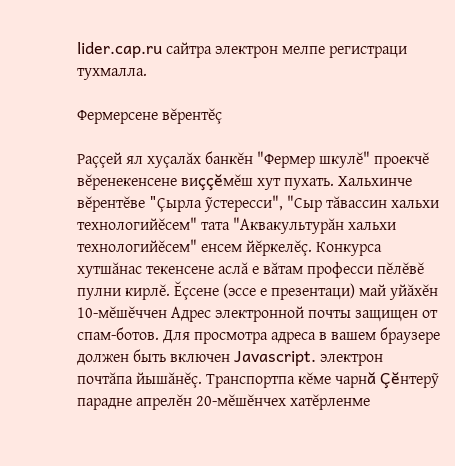lider.cap.ru сайтра электрон мелпе регистраци тухмалла.

Фермерсене вĕрентĕç

Раççей ял хуçалăх банкĕн "Фермер шкулĕ" проекчĕ вĕренекенсене виççĕмĕш хут пухать. Хальхинче вĕрентĕве "Çырла ỹстересси", "Сыр тăвассин хальхи технологийĕсем" тата "Аквакультурăн хальхи технологийĕсем" енсем йĕркелĕç. Конкурса хутшăнас текенсене аслă е вăтам професси пĕлĕвĕ пулни кирлĕ. Ĕçсене (эссе е презентаци) май уйăхĕн 10-мĕшĕччен Адрес электронной почты защищен от спам-ботов. Для просмотра адреса в вашем браузере должен быть включен Javascript. электрон почтăпа йышăнĕç. Транспортпа кĕме чарнă Çĕнтерỹ парадне апрелĕн 20-мĕшĕнчех хатĕрленме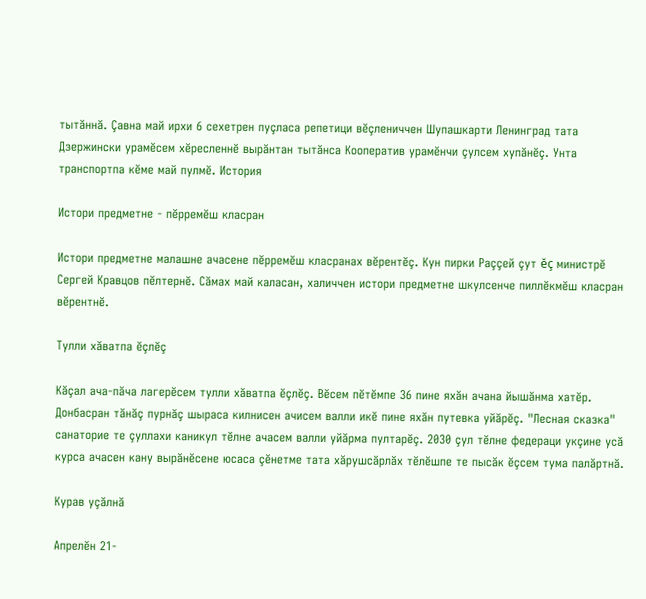тытăннă. Çавна май ирхи 6 сехетрен пуçласа репетици вĕçлениччен Шупашкарти Ленинград тата Дзержински урамĕсем хĕресленнĕ вырăнтан тытăнса Кооператив урамĕнчи çулсем хупăнĕç. Унта транспортпа кĕме май пулмĕ. История

Истори предметне - пĕрремĕш класран

Истори предметне малашне ачасене пĕрремĕш класранах вĕрентĕç. Кун пирки Раççей çут ĕç министрĕ Сергей Кравцов пĕлтернĕ. Сăмах май каласан, халиччен истори предметне шкулсенче пиллĕкмĕш класран вĕрентнĕ.

Тулли хăватпа ĕçлĕç

Кăçал ача-пăча лагерĕсем тулли хăватпа ĕçлĕç. Вĕсем пĕтĕмпе 36 пине яхăн ачана йышăнма хатĕр. Донбасран тăнăç пурнăç шыраса килнисен ачисем валли икĕ пине яхăн путевка уйăрĕç. "Лесная сказка" санаторие те çуллахи каникул тĕлне ачасем валли уйăрма пултарĕç. 2030 çул тĕлне федераци укçине усă курса ачасен кану вырăнĕсене юсаса çĕнетме тата хăрушсăрлăх тĕлĕшпе те пысăк ĕçсем тума палăртнă.

Курав уçăлнă

Апрелĕн 21-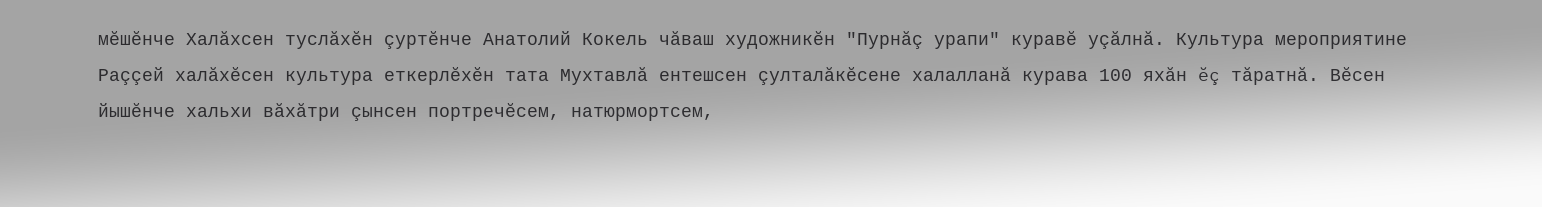мĕшĕнче Халăхсен туслăхĕн çуртĕнче Анатолий Кокель чăваш художникĕн "Пурнăç урапи" куравĕ уçăлнă. Культура мероприятине Раççей халăхĕсен культура еткерлĕхĕн тата Мухтавлă ентешсен çулталăкĕсене халалланă курава 100 яхăн ĕç тăратнă. Вĕсен йышĕнче хальхи вăхăтри çынсен портречĕсем, натюрмортсем,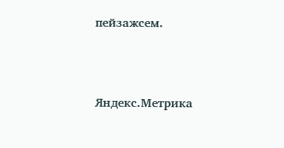пейзажсем.



Яндекс.Метрика